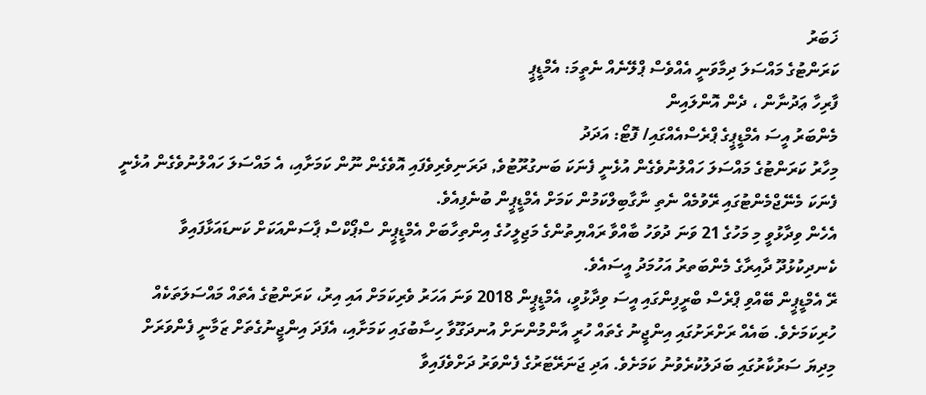ޚަބަރު
ކަރަންޓުގެ މައްސަލަ ދިމާވަނީ އެއްވެސް ޕްލޭނެއް ނެތީމަ: އެމްޑީޕީ
ފާރިހާ ޢަދުނާން ، ދެން އޮންލައިން
މެންބަރު އީސަ އެމްޑީޕީގެ ޕްރެސްއެއްގައި/ ފޮޓޯ: އަދަދު
މިހާރު ކަރަންޓުގެ މައްސަލަ ހައްލުނުވެގެން އުޅެނީ ފެނަކަ ބަނގުރޫޓުވެ, ދަރަނިވެރިވެފައި އޮވެގެން ނޫން ކަމަށާއި، އެ މައްސަލަ ހައްލުނުވެގެން އުޅެނީ ފެނަކަ މެނޭޖްމެންޓުގައި ރޭވުމެއް ނެތި ނާގާބިލްކަމުން ކަމަށް އެމްޑީޕީން ބުނެފިއެވެ.
އެހެން ވިދާޅުވީ މި މަހުގެ 21 ވަނަ ދުވަހު ބާއްވާ ރައްޔިތުންގެ މަޖިލީހުގެ އިންތިހާބަށް އެމްޑީޕީން ސްޕޯކްސް ޕާސަންއަކަށް ކަނޑައަޅާފައިވާ ކެނދިކުޅުދޫ ދާއިރާގެ މެންބަތރު އަހުމަދު އީސައެވެ.
ރޭ އެމްޑީޕީން ބޭއްވި ޕްރެސް ބްރީފިންގައި އީސަ ވިދާޅުވީ، އެމްޑީޕީން 2018 ވަނަ އަހަރު ވެރިކަމަށް އައި އިރު، ކަރަންޓުގެ އެތައް މައްސަލަތަކެއް ހުރިކަމަށެވެ. ބައެއް ރަށްރަށުގައި އިންޖީނު ގެތައް ހުރީ އާންމުންނަށް އުނދަގޫވާ ހިސާބުގައި ކަމަށާއި، އެފަދަ އިންޖީނުގެތަށް ޒަމާނީ ފެންވަރަށް މިދިޔަ ސަރުކާރުގައި ބަދަލުކުރެވުނު ކަމަށެވެ. އަދި ޖަނަރޭޓަރުގެ ފެންވަރު ދަށްވެފައިވާ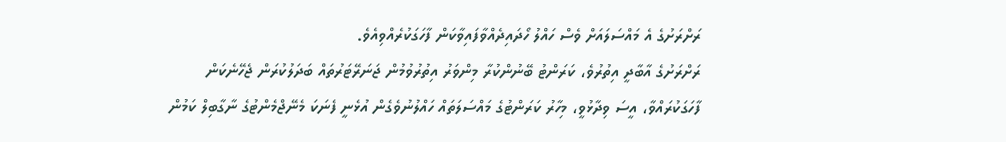ރަށްރަށުގެ އެ މައްސަލައަށް ވެސް ހައްލު ހޯދައިދެއްވާފައިވާކަން ފާހަގަކުރެއްވިއެވެ.
ރަށްރަށުގެ އާބާދީ އިތުރުވެ، ކަރަންޓު ބޭނުންކުރާ މިންވަރު އިތުރުވުމުން ޖަނަރޭޓަރުތައް ބަދަލުކުރަން ޖެހޭނެކަން ފާހަގަކުރައްވާ، އީސަ ވިދާޅުވީ، މިހާރު ކަރަންޓުގެ މައްސަލަތައް ހައްލުނުވެގެން އުޅެނީ ފެނަކަ މެނޭޖްމެންޓުގެ ނާގާބިލް ކަމުން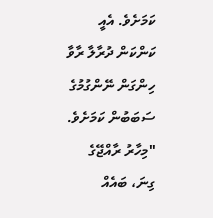ކަމަށެވެ. އެއީ ކަންކަން ދުރާލާ ރާވާ ހިންގަން ނޭންގުމުގެ ސަބަބުން ކަމަށެވެ.
"މިހާރު ރާއްޖޭގެ ގިނަ، ބައެއް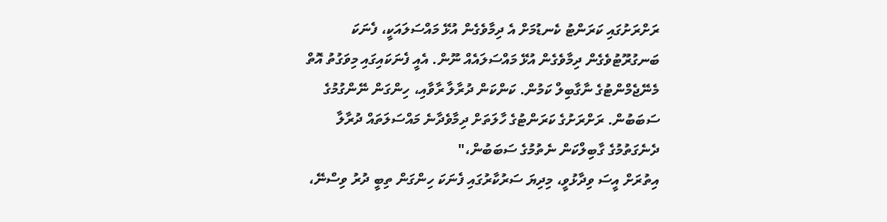ރަށްރަށުގައި ކަރަންޓު ކެނޑުމަށް އެ ދިމާވެގެން އުޅޭ މައްސަލައަކީ، ފެނަކަ ބަނގުރޫޓުވެގެން ދިމާވެގެން އުޅޭ މައްސަލައެއް ނޫން. އެއީ ފެނަކައިގައި މިވަގުތު އޮތް މެނޭޖެމްންޓުގެ ނާގާބިލް ކަމުން. ކަންކަން ދުރާލާ ރާވާއި، ހިންގަން ނޭންގުމުގެ ސަބަބުން. ރަށްރަށުގެ ކަރަންޓުގެ ހާލަތަށް ދިމާވެދާނެ މައްސަލަތައް ދުރާލާ ދެނެގަތުމުގެ ގާބިލްކަން ނެތުމުގެ ސަބަބުން،"
އިތުރަށް އީސަ ވިދާޅުވީ، މިދިޔަ ސަރުކާރުގައި ފެނަކަ ހިންގަން ތިބީ ދުރު ވިސްނޭ،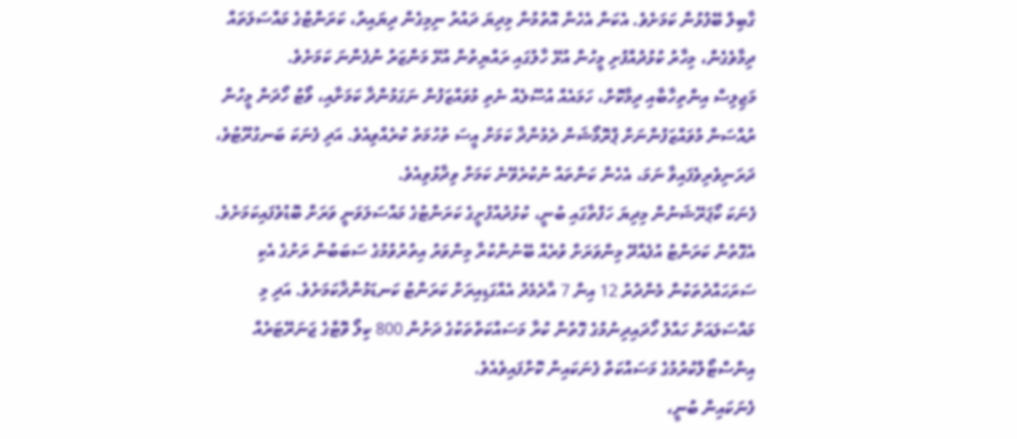ގާބިލް ބޭފުޅުން ކަމަށެވެ. އެކަން އެހެން އޮތުމުން މިދިޔަ ދައުރު ނިމިގެން ދިޔައިރު، ކަރަންޓުގެ މައްސަލަތައް ދިމާވެގެން، މިހާރު ކުޅުދުއްފުށި މީހުން އުޅޭ ހާލުގައި ރައްޔިތުން އުޅޭ މަންޒަރު ނުފެންނަ ކަމަށެވެ.
މަޖިލިސް އިންތިހާބާއި ދިމާކޮށް، ހަމައެއް އުސޫލެއް ނެތި މުވައްޒަފުން ނަގަމުންދާ ކަމަށާއި، ވޯޓު ހޯދަން މީހުން ރުއްސަން މުވައްޒަފުންނަށް ޕްރޮމޯޝަން ދެމުންދާ ކަމަށް އީސަ ތުހުމަތު ކުރެއްވިއެވެ. އަދި ފެނަކަ ބަނގުރޫޓުވެ، ދަރަނިވެރިވެފައިވާ ނަމަ، އެހެން ކަންތައް ނުކުރެވޭނެ ކަމަށް ވިދާޅުވިއެވެ.
ފެނަކަ ކޯޕަރޭޝަނުން މިދިޔަ ހަފްތާގައި ބުނީ، ކުޅުދުއްފުށީގެ ކަރަންޓުގެ މައްސަލަވަނީ ވަރަށް ބޮޑުވެފައިކަމަށެވެ. އެގޮތުން ކަރަންޓު އުފެއްދޭ މިންވަރަށް ވުރެއް ބޭނުންކުރާ މިންވަރު އިތުރުވުމުގެ ސަބަބުން ރަށުގެ އެކި ސަރަހައްދުތަކުން މެންދުރު 12 އިން 7 އާދެމެދު އެއްގަޑިއިރަށް ކަރަންޓު ކަނޑަމުންދާކަމަށެވެ. އަދި މި މައްސަލައަށް ހައްލު ހޯދައިދިނުމުގެ ގޮތުން ކުރާ މަސައްކަތްތަކުގެ ދަށުން 800 ކިލޯ ވޮޓްގެ ޖަނަރޭޓަރެއް އިންސްޓޯލްކުރުމުގެ މަސައްކަތް ފެނަކައިން ކޮށްފައިވެއެވެ.
ފެނަކައިން ބުނީ،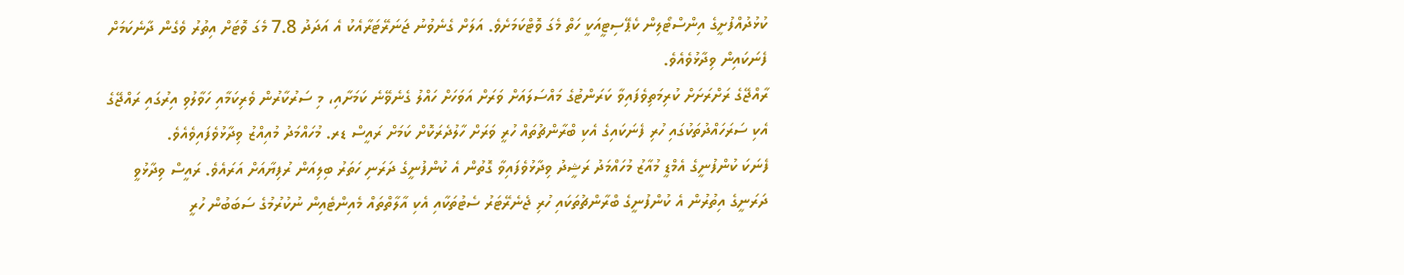ކުޅުދުއްފުށީގެ އިންސްޓޯލިން ކެޕޭސިޓީއަކީ ހަތް މެގަ ވޮޓްކަމަށެވެ. އަލަށް ގެނެވުނު ޖަނަރޭޓަރާއެކު އެ އަދަދު 7.8 މެގަ ވޮޓަށް އިތުރު ވެގެން ދާނެކަމަށް ފެނަކައިން ވިދާޅުވެއެވެ.
ރާއްޖޭގެ ރަށްރަށަށް ކުރިމަތިވެފައިވާ ކަރަންޓުގެ މައްސަލައަށް ވަރަށް އަވަހަށް ހައްލު ގެނެވޭނެ ކަމަށާއި، މި ސަރުކާރުން ވެރިކަމާއި ހަވާލުވި އިރުގައި ރައްޖޭގެ އެކި ސަރަހައްދުތަކުގައި ހުރި ފެނަކައިގެ އެކި ބްރާންޗުތައް ހުރީ ވަރަށް ހާލުދެރަކޮށް ކަމަށް ރައީސް ޑރ. މުހައްމަދު މުއިއްޒު ވިދާޅުވެފައިވެއެވެ.
ފެނަކަ ކުންފުނީގެ އެމްޑީ މުއާޒު މުހައްމަދު ރަޝީދު ވިދާޅުވެފައިވާ ގޮތުން އެ ކުންފުނީގެ ދަރަނި ހަތަރު ބިލިއަން ރުފިޔާއަށް އަރައެވެ. ރައީސް ވިދާޅުވީ ދަރަނީގެ އިތުރުން އެ ކުންފުނީގެ ބްރާންޗުތަކައި ހުރި ޖެނެރޭޓަރު ސެޓުތަކާއި އެކި އާލާތްތައް މެއިންޓެއިން ނުކުރުމުގެ ސަބަބުން ހުރީ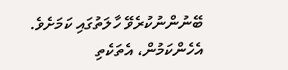ބޭނުންނުކުރެވޭ ހާލަތުގައި ކަމަށެވެ. އެހެންކަމުން، އެތަކެތި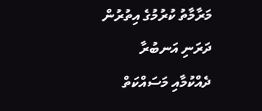މަރާމާތު ކުރުމުގެ އިތުރުން ދަރަނި އަނބުރާ ދެއްކުމާއި މަސައްކަތް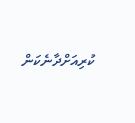ކުރިއަށްދާނެކަން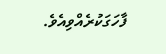ފާހަގަކުރެއްވިއެވެ.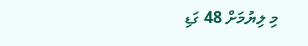މި ލިޔުމަށް 48 ގަޑި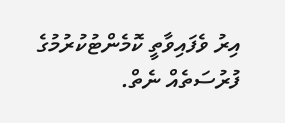އިރު ވެފައިވާތީ ކޮމެންޓުކުރުމުގެ ފުރުސަތެއް ނެތް.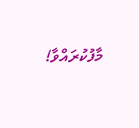މާފުކުރައްވާ!